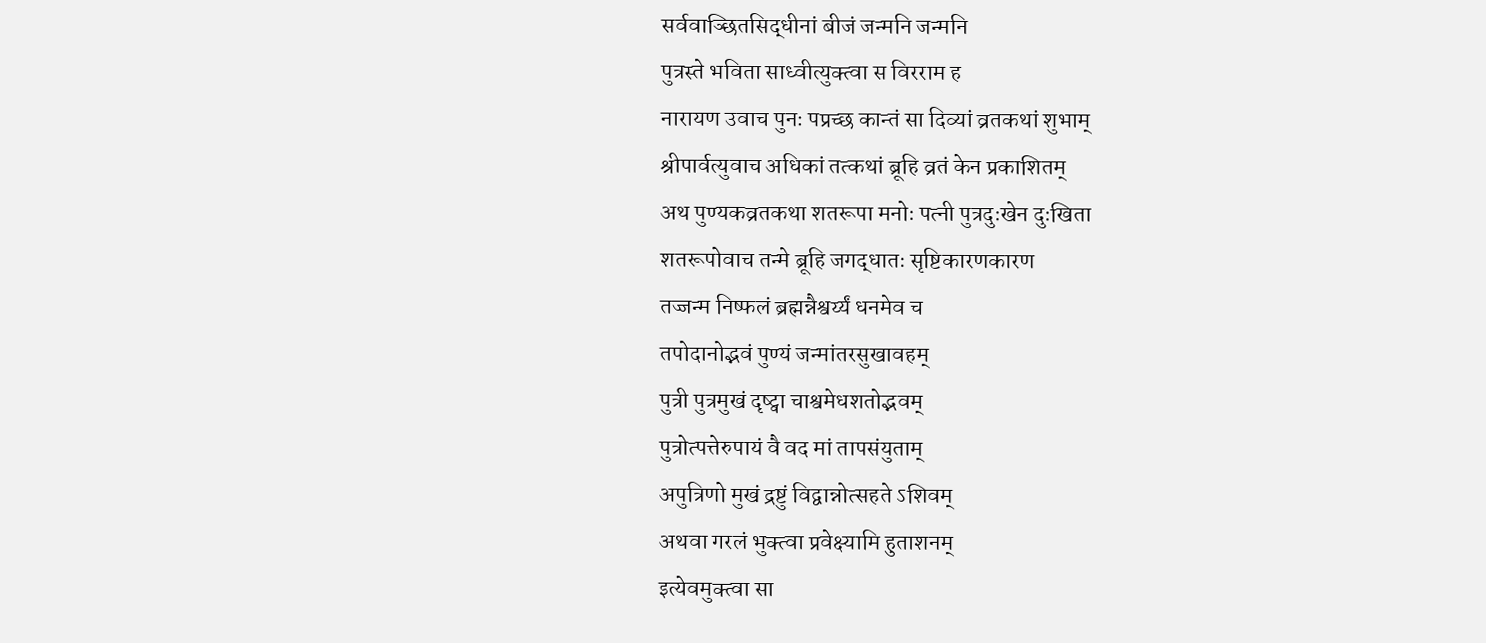सर्ववाञ्छितसिद्धीनां बीजं जन्मनि जन्मनि
पुत्रस्ते भविता साध्वीत्युक्त्वा स विरराम ह
नारायण उवाच पुनः पप्रच्छ कान्तं सा दिव्यां व्रतकथां शुभाम्
श्रीपार्वत्युवाच अधिकां तत्कथां ब्रूहि व्रतं केन प्रकाशितम्
अथ पुण्यकव्रतकथा शतरूपा मनोः पत्नी पुत्रदुःखेन दुःखिता
शतरूपोवाच तन्मे ब्रूहि जगद्धातः सृष्टिकारणकारण
तज्जन्म निष्फलं ब्रह्मन्नैश्वर्य्यं धनमेव च
तपोदानोद्भवं पुण्यं जन्मांतरसुखावहम्
पुत्री पुत्रमुखं दृष्ट्वा चाश्वमेधशतोद्भवम्
पुत्रोत्पत्तेरुपायं वै वद मां तापसंयुताम्
अपुत्रिणो मुखं द्रष्टुं विद्वान्नोत्सहते ऽशिवम्
अथवा गरलं भुक्त्वा प्रवेक्ष्यामि हुताशनम्
इत्येवमुक्त्वा सा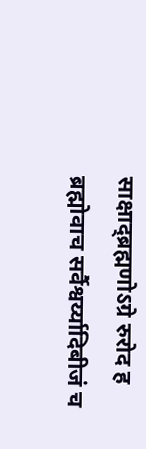साक्षाद्ब्रह्मणोऽग्रे रुरोद ह
ब्रह्मोवाच सर्वैश्वर्य्यादिबीजं च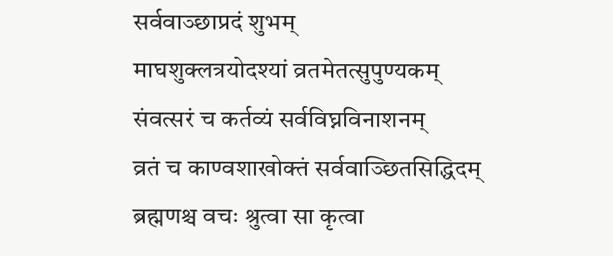सर्ववाञ्छाप्रदं शुभम्
माघशुक्लत्रयोदश्यां व्रतमेतत्सुपुण्यकम्
संवत्सरं च कर्तव्यं सर्वविघ्नविनाशनम्
व्रतं च काण्वशाखोक्तं सर्ववाञ्छितसिद्धिदम्
ब्रह्मणश्च वचः श्रुत्वा सा कृत्वा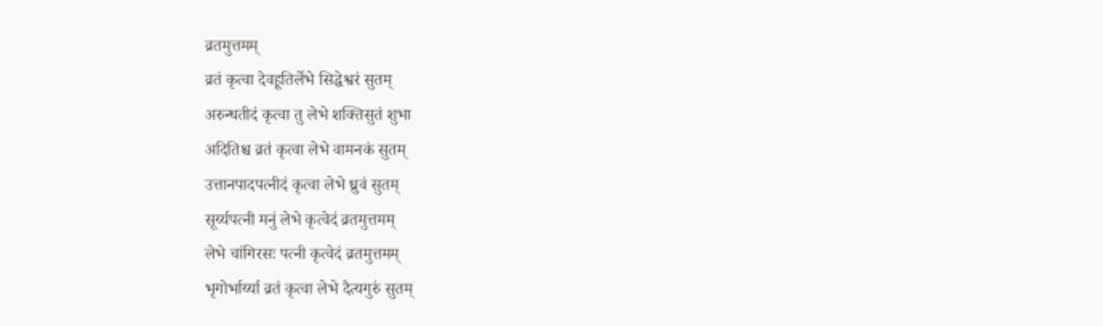व्रतमुत्तमम्
व्रतं कृत्वा देवहूतिर्लेभे सिद्धेश्वरं सुतम्
अरुन्धतीदं कृत्वा तु लेभे शक्तिसुतं शुभा
अदितिश्च व्रतं कृत्वा लेभे वामनकं सुतम्
उत्तानपादपत्नीदं कृत्वा लेभे ध्रुवं सुतम्
सूर्य्यपत्नी मनुं लेभे कृत्वेदं व्रतमुत्तमम्
लेभे चांगिरसः पत्नी कृत्वेदं व्रतमुत्तमम्
भृगोर्भार्य्या व्रतं कृत्वा लेभे दैत्यगुरुं सुतम्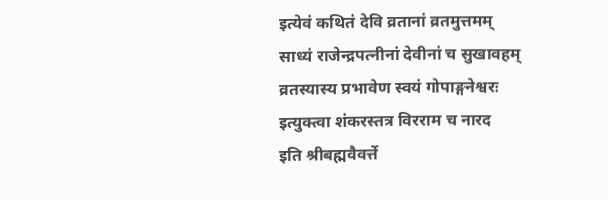इत्येवं कथितं देवि व्रतानां व्रतमुत्तमम्
साध्यं राजेन्द्रपत्नीनां देवीनां च सुखावहम्
व्रतस्यास्य प्रभावेण स्वयं गोपाङ्गनेश्वरः
इत्युक्त्वा शंकरस्तत्र विरराम च नारद
इति श्रीबह्मवैवर्त्ते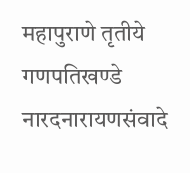महापुराणे तृतीये गणपतिखण्डे नारदनारायणसंवादे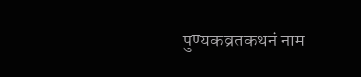पुण्यकव्रतकथनं नाम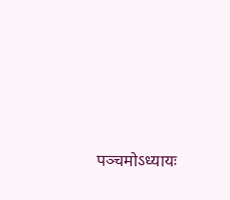पञ्चमोऽध्यायः